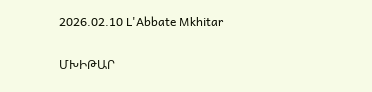2026.02.10 L'Abbate Mkhitar

ՄԽԻԹԱՐ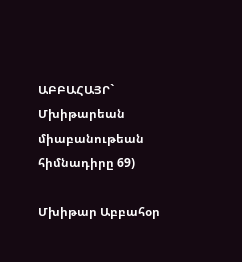ԱԲԲԱՀԱՅՐ` Մխիթարեան միաբանութեան հիմնադիրը 69)

Մխիթար Աբբահօր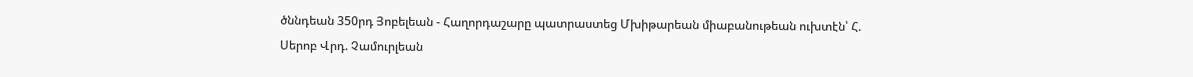ծննդեան 350րդ Յոբելեան - Հաղորդաշարը պատրաստեց Մխիթարեան միաբանութեան ուխտէն՝ Հ. Սերոբ Վրդ. Չամուրլեան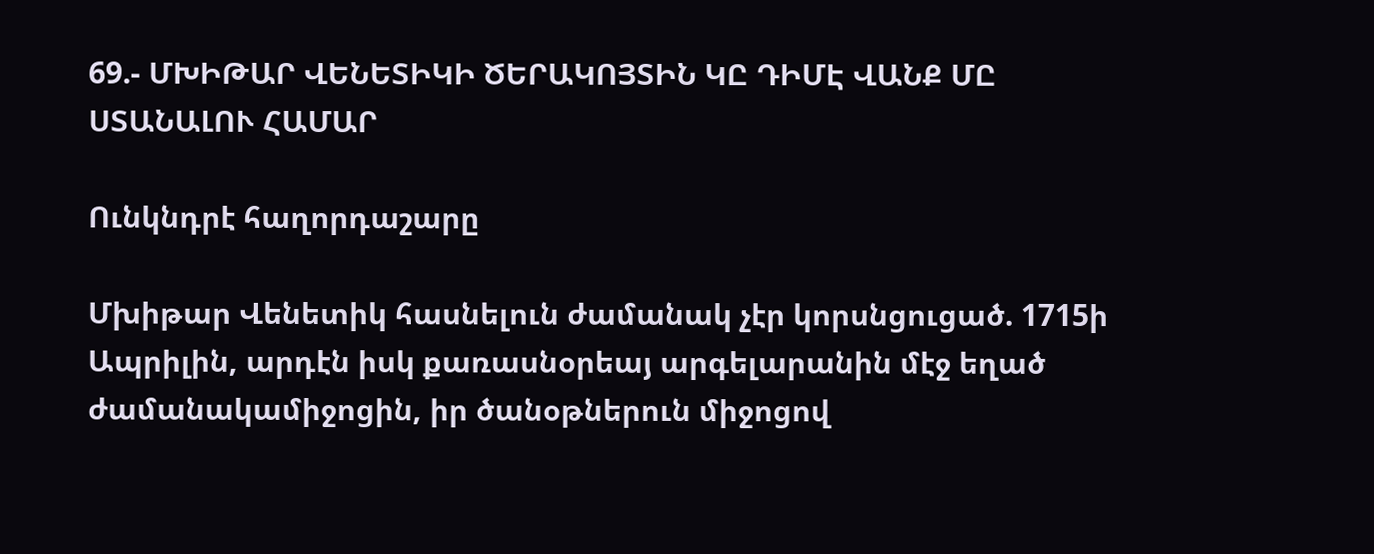69.- ՄԽԻԹԱՐ ՎԵՆԵՏԻԿԻ ԾԵՐԱԿՈՅՏԻՆ ԿԸ ԴԻՄԷ ՎԱՆՔ ՄԸ ՍՏԱՆԱԼՈՒ ՀԱՄԱՐ

Ունկնդրէ հաղորդաշարը

Մխիթար Վենետիկ հասնելուն ժամանակ չէր կորսնցուցած. 1715ի Ապրիլին, արդէն իսկ քառասնօրեայ արգելարանին մէջ եղած ժամանակամիջոցին, իր ծանօթներուն միջոցով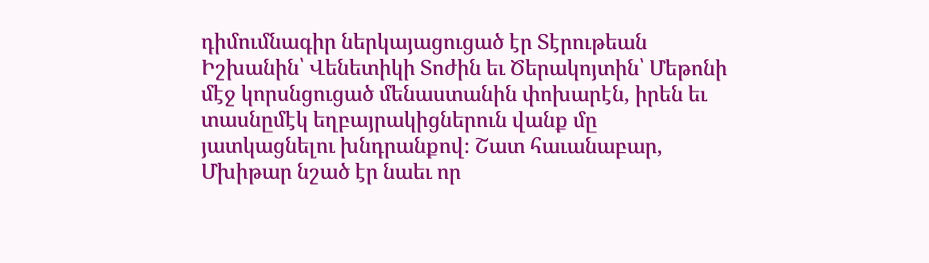դիմումնագիր ներկայացուցած էր Տէրութեան Իշխանին՝ Վենետիկի Տոժին եւ Ծերակոյտին՝ Մեթոնի մէջ կորսնցուցած մենաստանին փոխարէն, իրեն եւ տասնըմէկ եղբայրակիցներուն վանք մը յատկացնելու խնդրանքով։ Շատ հաւանաբար, Մխիթար նշած էր նաեւ որ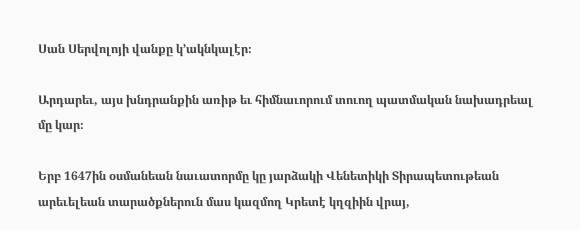Սան Սերվոլոյի վանքը կ՚ակնկալէր։

Արդարեւ, այս խնդրանքին առիթ եւ հիմնաւորում տուող պատմական նախադրեալ մը կար։

Երբ 1647ին օսմանեան նաւատորմը կը յարձակի Վենետիկի Տիրապետութեան արեւելեան տարածքներուն մաս կազմող Կրետէ կղզիին վրայ,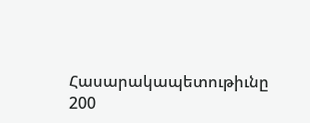Հասարակապետութիւնը 200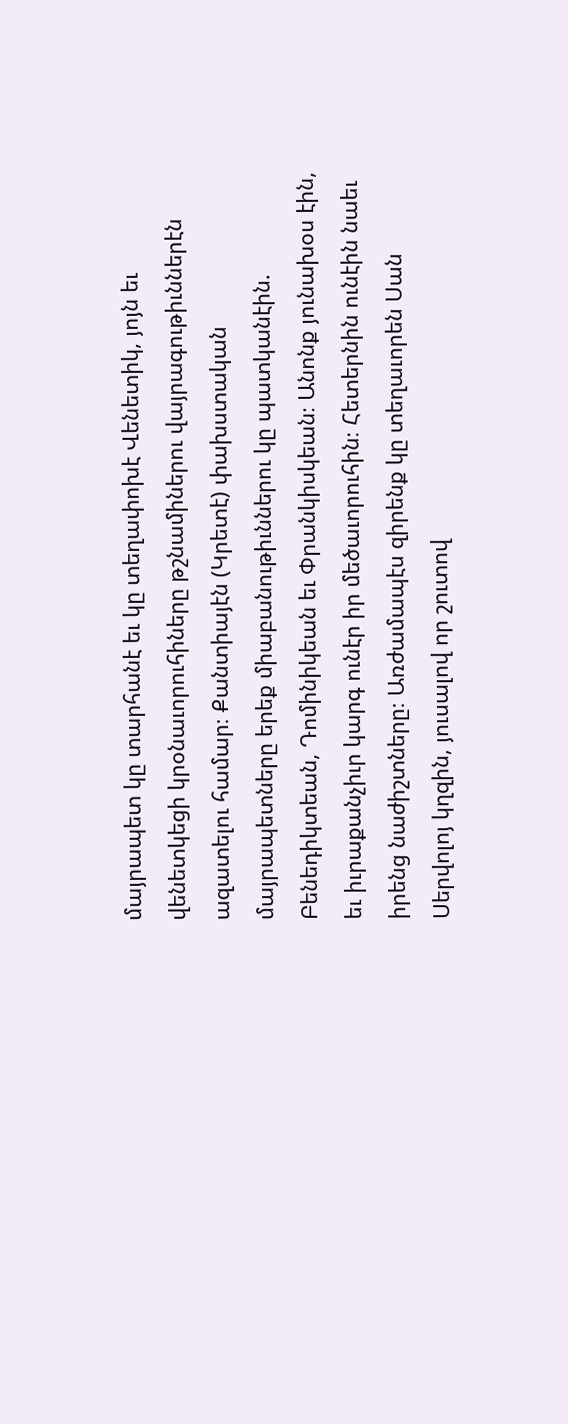մայրապետ կը տարհանէ եւ կը տեղափոխէ Վենետիկ, յոյն եւ վենետկեցի կրօնաւորուհիները թշնամիներու վայրագութիւններէն ազատելու համար։ Քանտիայէն (Կրետէ) փախստական մայրապետները երեք միաբանութիւններու կը պատկանէին. Բենեդիկտեան, Դոմինիկեան եւ Փրանկիսկեան։ Անոնք յունախօս էին, եւ իւրաքանչիւր կարգ ունէր իր մեծաւորուհին։ Հետերնին ունէին նաեւ իրենց նաժիշտները։ Առժամապէս զիրենք կը տեղաւորեն Սան Սերվոլոյ կղզին, յուսալով որ շուտով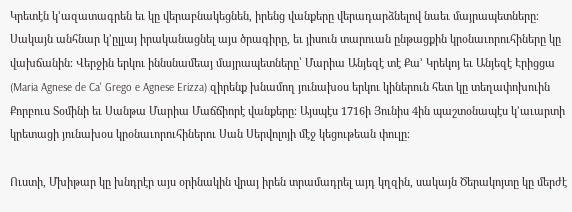Կրետէն կ՚ազատագրեն եւ կը վերաբնակեցնեն, իրենց վանքերը վերադարձնելով նաեւ մայրապետները։ Սակայն անհնար կ՚ըլլայ իրականացնել այս ծրագիրը, եւ յիսուն տարուան ընթացքին կրօնաւորուհիները կը վախճանին։ Վերջին երկու իննսնամեայ մայրապետները՝ Մարիա Անյեզէ տէ Քա՚ Կրեկոյ եւ Անյեզէ Էրիցցա (Maria Agnese de Ca' Grego e Agnese Erizza) զիրենք խնամող յունախօս երկու կիներուն հետ կը տեղափոխուին Քորբուս Տօմինի եւ Սանթա Մարիա Մաճճիորէ վանքերը։ Այսպէս 1716ի Յունիս 4ին պաշտօնապէս կ՚աւարտի կրետացի յունախօս կրօնաւորուհիներու Սան Սերվոլոյի մէջ կեցութեան փուլը։

Ուստի, Մխիթար կը խնդրէր այս օրինակին վրայ իրեն տրամադրել այդ կղզին, սակայն Ծերակոյտը կը մերժէ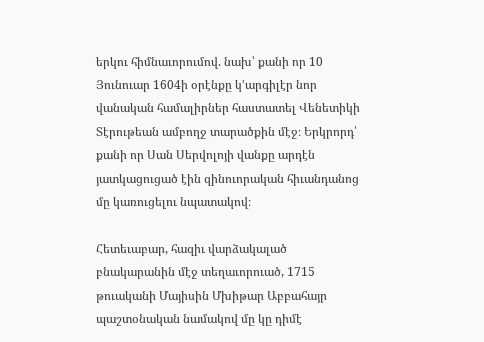երկու հիմնաւորումով. նախ՝ քանի որ 10 Յունուար 1604ի օրէնքը կ՚արգիլէր նոր վանական համալիրներ հաստատել Վենետիկի Տէրութեան ամբողջ տարածքին մէջ։ Երկրորդ՝ քանի որ Սան Սերվոլոյի վանքը արդէն յատկացուցած էին զինուորական հիւանդանոց մը կառուցելու նպատակով։

Հետեւաբար, հազիւ վարձակալած բնակարանին մէջ տեղաւորուած, 1715 թուականի Մայիսին Մխիթար Աբբահայր պաշտօնական նամակով մը կը դիմէ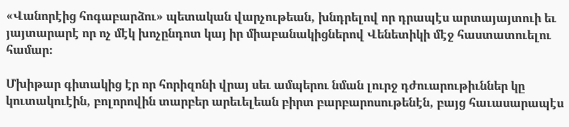«Վանորէից հոգաբարձու» պետական վարչութեան, խնդրելով որ դրապէս արտայայտուի եւ յայտարարէ որ ոչ մէկ խոչընդոտ կայ իր միաբանակիցներով Վենետիկի մէջ հաստատուելու համար։

Մխիթար գիտակից էր որ հորիզոնի վրայ սեւ ամպերու նման լուրջ դժուարութիւններ կը կուտակուէին, բոլորովին տարբեր արեւելեան բիրտ բարբարոսութենէն, բայց հաւասարապէս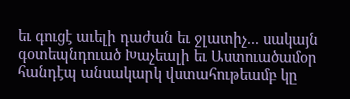եւ գուցէ աւելի դաժան եւ ջլատիչ... սակայն գօտեպնդուած Խաչեալի եւ Աստուածամօր հանդէպ անսակարկ վստահութեամբ կը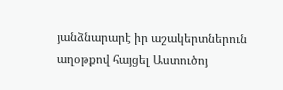յանձնարարէ իր աշակերտներուն աղօթքով հայցել Աստուծոյ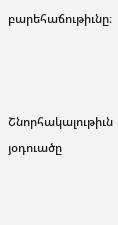բարեհաճութիւնը։



Շնորհակալութիւն յօդուածը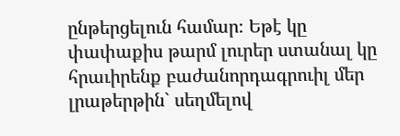ընթերցելուն համար։ Եթէ կը փափաքիս թարմ լուրեր ստանալ կը հրաւիրենք բաժանորդագրուիլ մեր լրաթերթին` սեղմելով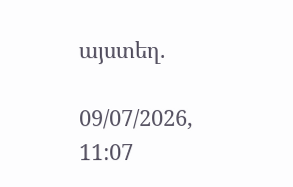այստեղ.

09/07/2026, 11:07